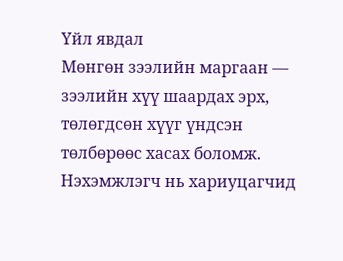Үйл явдал
Мөнгөн зээлийн маргаан — зээлийн хүү шаардах эрх, төлөгдсөн хүүг үндсэн төлбөрөөс хасах боломж. Нэхэмжлэгч нь хариуцагчид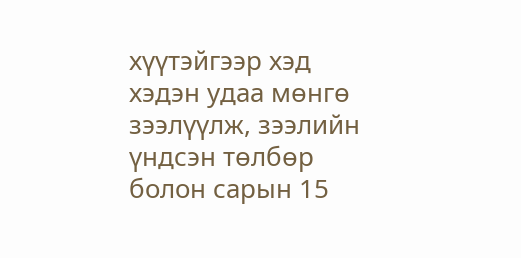хүүтэйгээр хэд хэдэн удаа мөнгө зээлүүлж, зээлийн үндсэн төлбөр болон сарын 15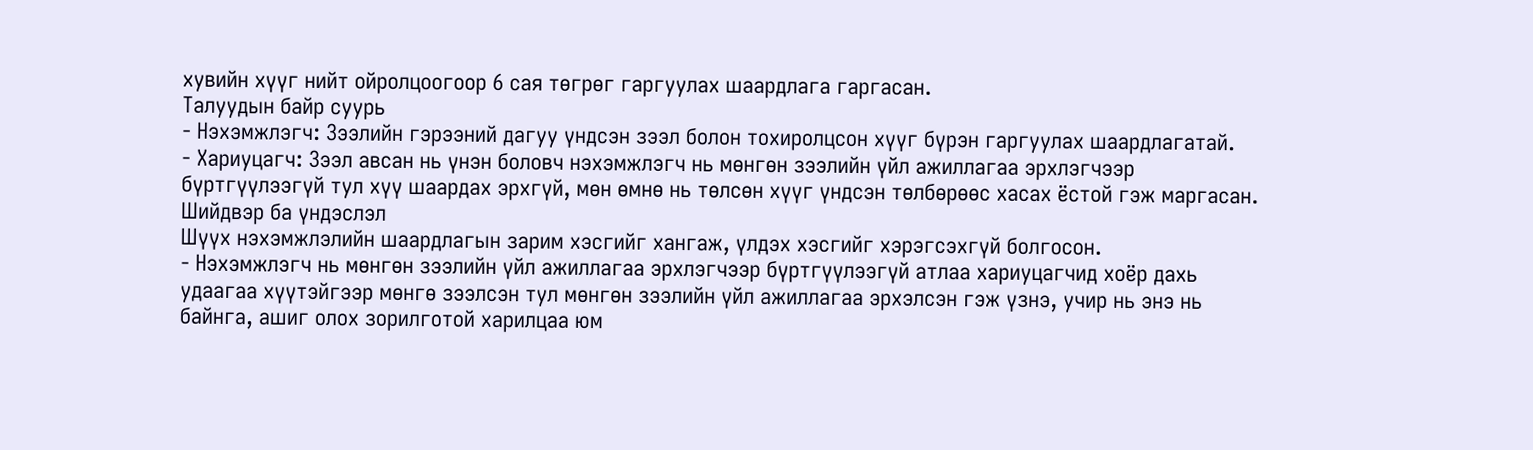хувийн хүүг нийт ойролцоогоор 6 сая төгрөг гаргуулах шаардлага гаргасан.
Талуудын байр суурь
- Нэхэмжлэгч: Зээлийн гэрээний дагуу үндсэн зээл болон тохиролцсон хүүг бүрэн гаргуулах шаардлагатай.
- Хариуцагч: Зээл авсан нь үнэн боловч нэхэмжлэгч нь мөнгөн зээлийн үйл ажиллагаа эрхлэгчээр бүртгүүлээгүй тул хүү шаардах эрхгүй, мөн өмнө нь төлсөн хүүг үндсэн төлбөрөөс хасах ёстой гэж маргасан.
Шийдвэр ба үндэслэл
Шүүх нэхэмжлэлийн шаардлагын зарим хэсгийг хангаж, үлдэх хэсгийг хэрэгсэхгүй болгосон.
- Нэхэмжлэгч нь мөнгөн зээлийн үйл ажиллагаа эрхлэгчээр бүртгүүлээгүй атлаа хариуцагчид хоёр дахь удаагаа хүүтэйгээр мөнгө зээлсэн тул мөнгөн зээлийн үйл ажиллагаа эрхэлсэн гэж үзнэ, учир нь энэ нь байнга, ашиг олох зорилготой харилцаа юм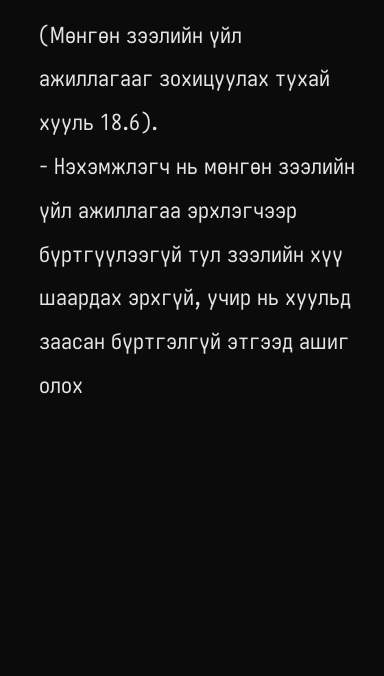(Мөнгөн зээлийн үйл ажиллагааг зохицуулах тухай хууль 18.6).
- Нэхэмжлэгч нь мөнгөн зээлийн үйл ажиллагаа эрхлэгчээр бүртгүүлээгүй тул зээлийн хүү шаардах эрхгүй, учир нь хуульд заасан бүртгэлгүй этгээд ашиг олох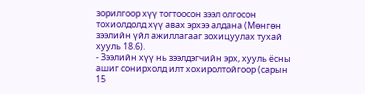зорилгоор хүү тогтоосон зээл олгосон тохиолдолд хүү авах эрхээ алдана (Мөнгөн зээлийн үйл ажиллагааг зохицуулах тухай хууль 18.6).
- Зээлийн хүү нь зээлдэгчийн эрх, хууль ёсны ашиг сонирхолд илт хохиролтойгоор (сарын 15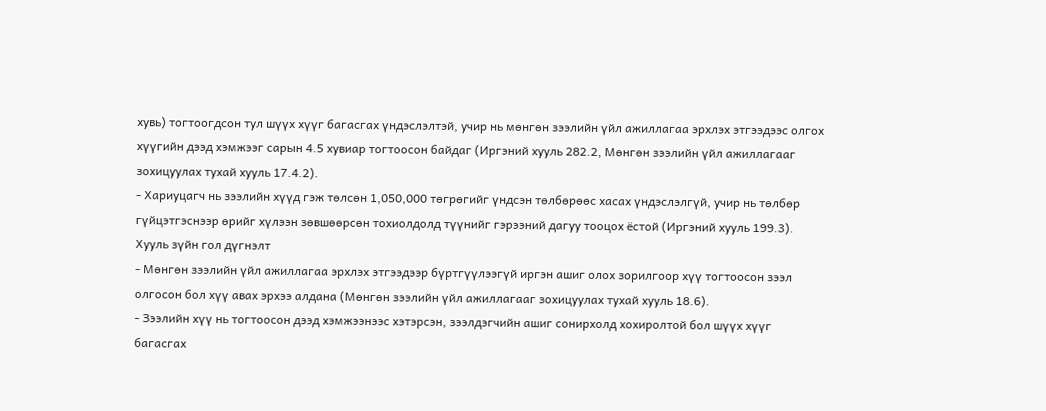хувь) тогтоогдсон тул шүүх хүүг багасгах үндэслэлтэй, учир нь мөнгөн зээлийн үйл ажиллагаа эрхлэх этгээдээс олгох хүүгийн дээд хэмжээг сарын 4.5 хувиар тогтоосон байдаг (Иргэний хууль 282.2, Мөнгөн зээлийн үйл ажиллагааг зохицуулах тухай хууль 17.4.2).
- Хариуцагч нь зээлийн хүүд гэж төлсөн 1,050,000 төгрөгийг үндсэн төлбөрөөс хасах үндэслэлгүй, учир нь төлбөр гүйцэтгэснээр өрийг хүлээн зөвшөөрсөн тохиолдолд түүнийг гэрээний дагуу тооцох ёстой (Иргэний хууль 199.3).
Хууль зүйн гол дүгнэлт
- Мөнгөн зээлийн үйл ажиллагаа эрхлэх этгээдээр бүртгүүлээгүй иргэн ашиг олох зорилгоор хүү тогтоосон зээл олгосон бол хүү авах эрхээ алдана (Мөнгөн зээлийн үйл ажиллагааг зохицуулах тухай хууль 18.6).
- Зээлийн хүү нь тогтоосон дээд хэмжээнээс хэтэрсэн, зээлдэгчийн ашиг сонирхолд хохиролтой бол шүүх хүүг багасгах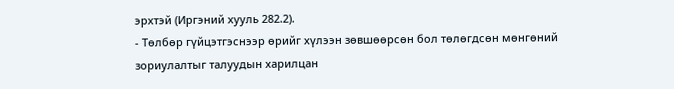эрхтэй (Иргэний хууль 282.2).
- Төлбөр гүйцэтгэснээр өрийг хүлээн зөвшөөрсөн бол төлөгдсөн мөнгөний зориулалтыг талуудын харилцан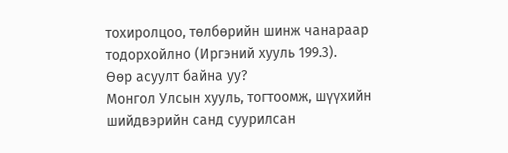тохиролцоо, төлбөрийн шинж чанараар тодорхойлно (Иргэний хууль 199.3).
Өөр асуулт байна уу?
Монгол Улсын хууль, тогтоомж, шүүхийн шийдвэрийн санд суурилсан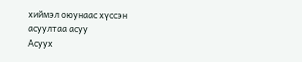хиймэл оюунаас хүссэн асуултаа асуу
Асуух